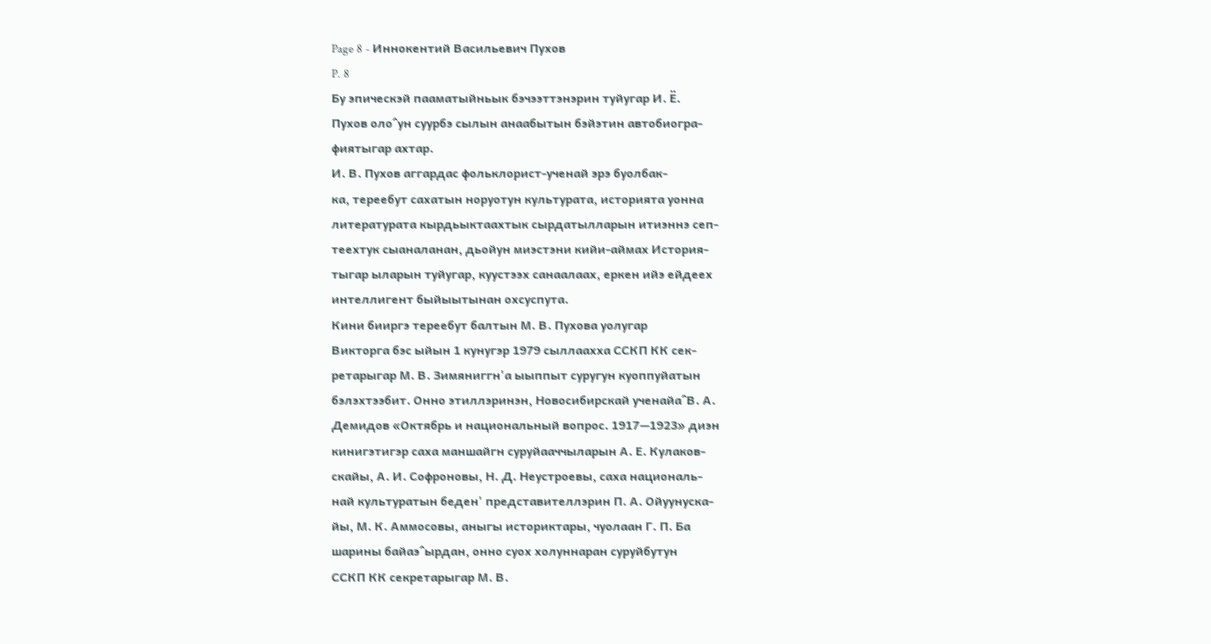Page 8 - Иннокентий Васильевич Пухов
P. 8
Бу эпическэй пааматыйньык бэчээттэнэрин туйугар И. Ё.
Пухов оло^ун суурбэ сылын анаабытын бэйэтин автобиогра-
фиятыгар ахтар.
И. В. Пухов аггардас фольклорист-ученай эрэ буолбак-
ка, тереебут сахатын норуотун культурата, историята уонна
литературата кырдьыктаахтык сырдатылларын итиэннэ сеп-
теехтук сыаналанан, дьойун миэстэни кийи-аймах История-
тыгар ыларын туйугар, куустээх санаалаах, еркен ийэ ейдеех
интеллигент быйыытынан охсуспута.
Кини бииргэ тереебут балтын М. В. Пухова уолугар
Викторга бэс ыйын 1 кунугэр 1979 сыллаахха ССКП КК сек-
ретарыгар М. В. Зимяниггн'а ыыппыт суругун куоппуйатын
бэлэхтээбит. Онно этиллэринэн, Новосибирскай ученайа^В. А.
Демидов «Октябрь и национальный вопрос. 1917—1923» диэн
кинигэтигэр саха маншайгн суруйааччыларын А. Е. Кулаков-
скайы, А. И. Софроновы, Н. Д. Неустроевы, саха националь-
най культуратын беден' представителлэрин П. А. Ойуунуска-
йы, М. К. Аммосовы, аныгы историктары, чуолаан Г. П. Ба
шарины байаэ^ырдан, онно суох холуннаран суруйбутун
ССКП КК секретарыгар М. В.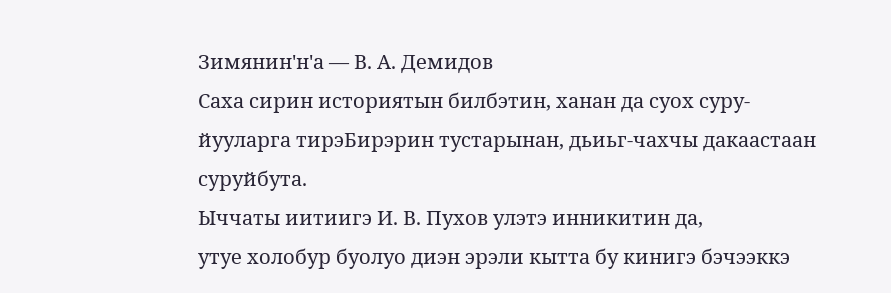Зимянин'н'а — В. А. Демидов
Саха сирин историятын билбэтин, ханан да суох суру-
йууларга тирэБирэрин тустарынан, дьиьг-чахчы дакаастаан
суруйбута.
Ыччаты иитиигэ И. В. Пухов улэтэ инникитин да,
утуе холобур буолуо диэн эрэли кытта бу кинигэ бэчээккэ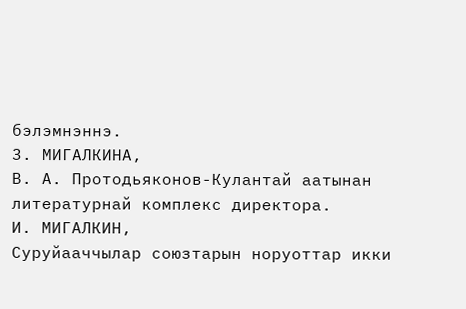бэлэмнэннэ.
3. МИГАЛКИНА,
В. А. Протодьяконов-Кулантай аатынан
литературнай комплекс директора.
И. МИГАЛКИН,
Суруйааччылар союзтарын норуоттар икки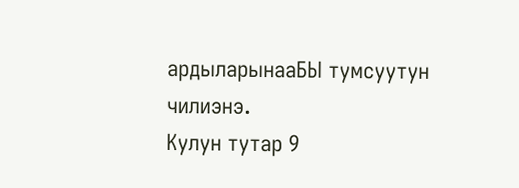ардыларынааБЫ тумсуутун чилиэнэ.
Кулун тутар 9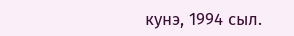кунэ, 1994 сыл.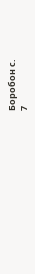Боробон с.
7